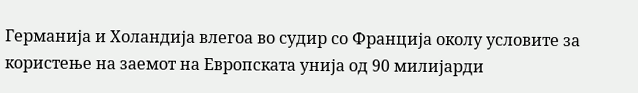Германија и Холандија влегоа во судир со Франција околу условите за користење на заемот на Европската унија од 90 милијарди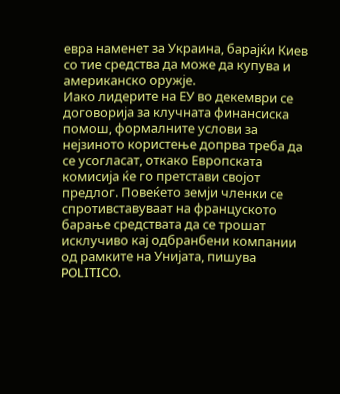евра наменет за Украина, барајќи Киев со тие средства да може да купува и американско оружје.
Иако лидерите на ЕУ во декември се договорија за клучната финансиска помош, формалните услови за нејзиното користење допрва треба да се усогласат, откако Европската комисија ќе го претстави својот предлог. Повеќето земји членки се спротивставуваат на француското барање средствата да се трошат исклучиво кај одбранбени компании од рамките на Унијата, пишува POLITICO.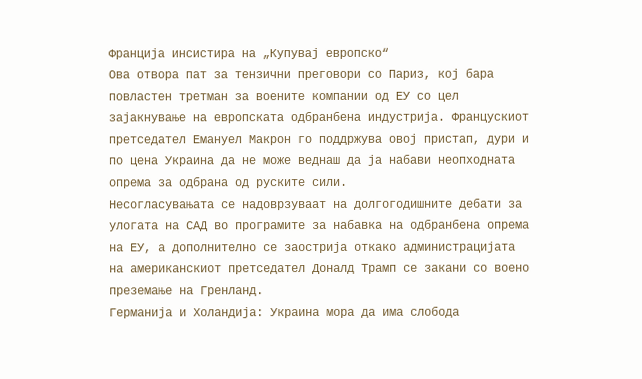Франција инсистира на „Купувај европско“
Ова отвора пат за тензични преговори со Париз, кој бара повластен третман за воените компании од ЕУ со цел зајакнување на европската одбранбена индустрија. Францускиот претседател Емануел Макрон го поддржува овој пристап, дури и по цена Украина да не може веднаш да ја набави неопходната опрема за одбрана од руските сили.
Несогласувањата се надоврзуваат на долгогодишните дебати за улогата на САД во програмите за набавка на одбранбена опрема на ЕУ, а дополнително се заострија откако администрацијата на американскиот претседател Доналд Трамп се закани со воено преземање на Гренланд.
Германија и Холандија: Украина мора да има слобода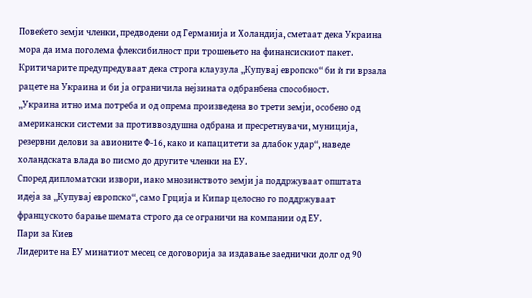Повеќето земји членки, предводени од Германија и Холандија, сметаат дека Украина мора да има поголема флексибилност при трошењето на финансискиот пакет. Критичарите предупредуваат дека строга клаузула „Купувај европско“ би ѝ ги врзала рацете на Украина и би ја ограничила нејзината одбранбена способност.
„Украина итно има потреба и од опрема произведена во трети земји, особено од американски системи за противвоздушна одбрана и пресретнувачи, муниција, резервни делови за авионите Ф-16, како и капацитети за длабок удар“, наведе холандската влада во писмо до другите членки на ЕУ.
Според дипломатски извори, иако мнозинството земји ја поддржуваат општата идеја за „Купувај европско“, само Грција и Кипар целосно го поддржуваат француското барање шемата строго да се ограничи на компании од ЕУ.
Пари за Киев
Лидерите на ЕУ минатиот месец се договорија за издавање заеднички долг од 90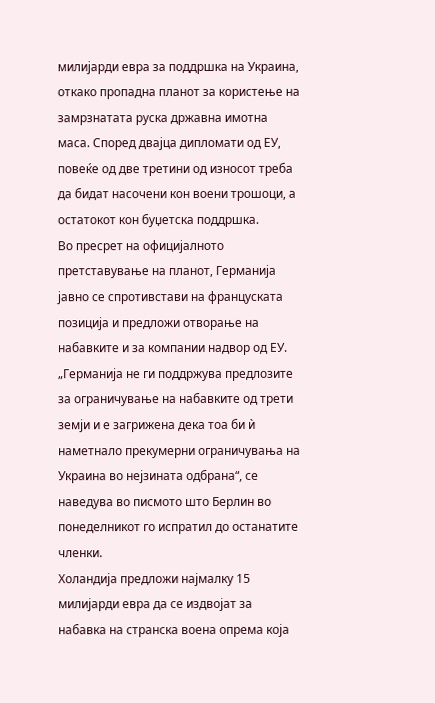милијарди евра за поддршка на Украина, откако пропадна планот за користење на замрзнатата руска државна имотна маса. Според двајца дипломати од ЕУ, повеќе од две третини од износот треба да бидат насочени кон воени трошоци, а остатокот кон буџетска поддршка.
Во пресрет на официјалното претставување на планот, Германија јавно се спротивстави на француската позиција и предложи отворање на набавките и за компании надвор од ЕУ.
„Германија не ги поддржува предлозите за ограничување на набавките од трети земји и е загрижена дека тоа би ѝ наметнало прекумерни ограничувања на Украина во нејзината одбрана“, се наведува во писмото што Берлин во понеделникот го испратил до останатите членки.
Холандија предложи најмалку 15 милијарди евра да се издвојат за набавка на странска воена опрема која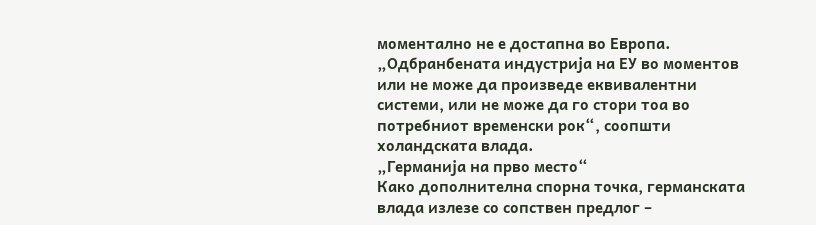моментално не е достапна во Европа. „Одбранбената индустрија на ЕУ во моментов или не може да произведе еквивалентни системи, или не може да го стори тоа во потребниот временски рок“, соопшти холандската влада.
„Германија на прво место“
Како дополнителна спорна точка, германската влада излезе со сопствен предлог –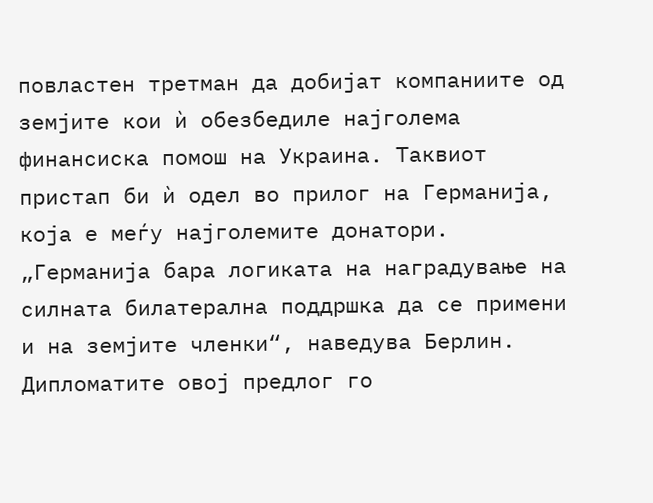повластен третман да добијат компаниите од земјите кои ѝ обезбедиле најголема финансиска помош на Украина. Таквиот пристап би ѝ одел во прилог на Германија, која е меѓу најголемите донатори.
„Германија бара логиката на наградување на силната билатерална поддршка да се примени и на земјите членки“, наведува Берлин. Дипломатите овој предлог го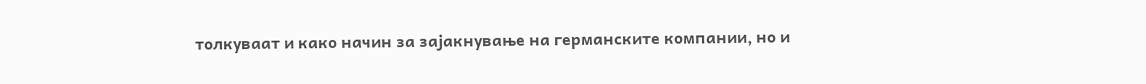толкуваат и како начин за зајакнување на германските компании, но и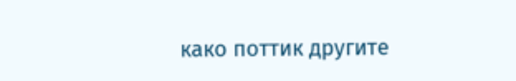како поттик другите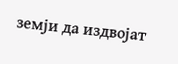земји да издвојат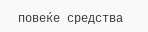повеќе средства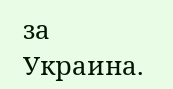за Украина.